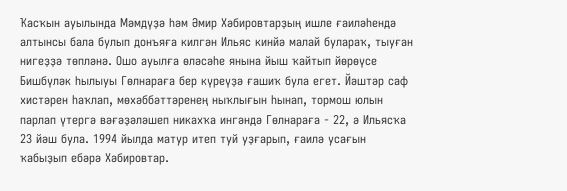Ҡасҡын ауылында Мәмдүҙә һәм Әмир Хәбировтарҙың ишле ғаиләһендә алтынсы бала булып донъяға килгән Ильяс кинйә малай булараҡ, тыуған нигеҙҙә төпләнә. Ошо ауылға өләсәһе янына йыш ҡайтып йөрөүсе Бишбүләк һылыуы Гөлнараға бер күреүҙә ғашиҡ була егет. Йәштәр саф хистәрен һаҡлап, мөхәббәттәренең ныҡлығын һынап, тормош юлын парлап үтергә вәғәҙәләшеп никахҡа ингәндә Гөлнараға - 22, ә Ильясҡа 23 йәш була. 1994 йылда матур итеп туй уҙғарып, ғаилә усағын ҡабыҙып ебәрә Хәбировтар.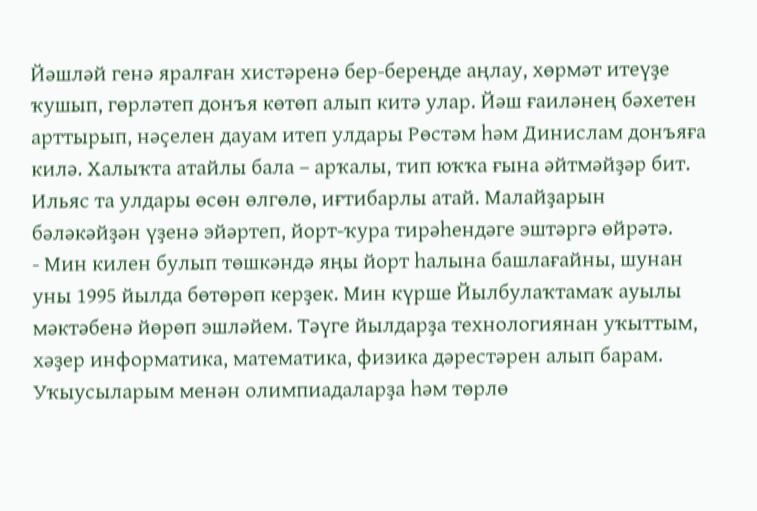Йәшләй генә яралған хистәренә бер-береңде аңлау, хөрмәт итеүҙе ҡушып, гөрләтеп донъя көтөп алып китә улар. Йәш ғаиләнең бәхетен арттырып, нәҫелен дауам итеп улдары Рөстәм һәм Динислам донъяға килә. Халыҡта атайлы бала – арҡалы, тип юҡҡа ғына әйтмәйҙәр бит. Ильяс та улдары өсөн өлгөлө, иғтибарлы атай. Малайҙарын бәләкәйҙән үҙенә эйәртеп, йорт-ҡура тирәһендәге эштәргә өйрәтә.
- Мин килен булып төшкәндә яңы йорт һалына башлағайны, шунан уны 1995 йылда бөтөрөп керҙек. Мин күрше Йылбулаҡтамаҡ ауылы мәктәбенә йөрөп эшләйем. Тәүге йылдарҙа технологиянан уҡыттым, хәҙер информатика, математика, физика дәрестәрен алып барам. Уҡыусыларым менән олимпиадаларҙа һәм төрлө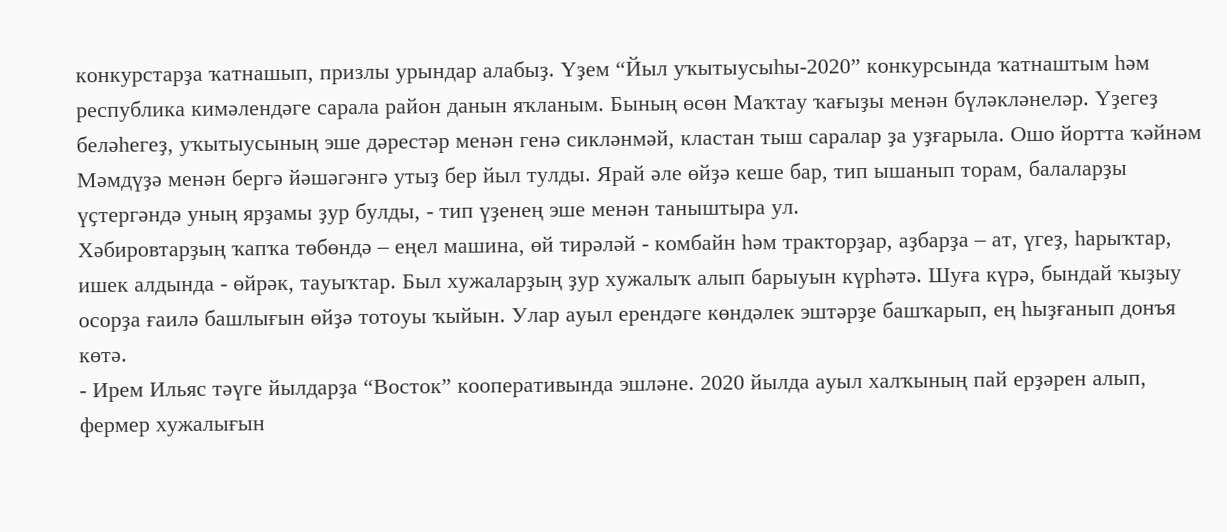конкурстарҙа ҡатнашып, призлы урындар алабыҙ. Үҙем “Йыл уҡытыусыһы-2020” конкурсында ҡатнаштым һәм республика кимәлендәге сарала район данын яҡланым. Бының өсөн Маҡтау ҡағыҙы менән бүләкләнеләр. Үҙегеҙ беләһегеҙ, уҡытыусының эше дәрестәр менән генә сикләнмәй, кластан тыш саралар ҙа уҙғарыла. Ошо йортта ҡәйнәм Мәмдүҙә менән бергә йәшәгәнгә утыҙ бер йыл тулды. Ярай әле өйҙә кеше бар, тип ышанып торам, балаларҙы үҫтергәндә уның ярҙамы ҙур булды, - тип үҙенең эше менән таныштыра ул.
Хәбировтарҙың ҡапҡа төбөндә – еңел машина, өй тирәләй - комбайн һәм тракторҙар, аҙбарҙа – ат, үгеҙ, һарыҡтар, ишек алдында - өйрәк, тауыҡтар. Был хужаларҙың ҙур хужалыҡ алып барыуын күрһәтә. Шуға күрә, бындай ҡыҙыу осорҙа ғаилә башлығын өйҙә тотоуы ҡыйын. Улар ауыл ерендәге көндәлек эштәрҙе башҡарып, ең һыҙғанып донъя көтә.
- Ирем Ильяс тәүге йылдарҙа “Восток” кооперативында эшләне. 2020 йылда ауыл халҡының пай ерҙәрен алып, фермер хужалығын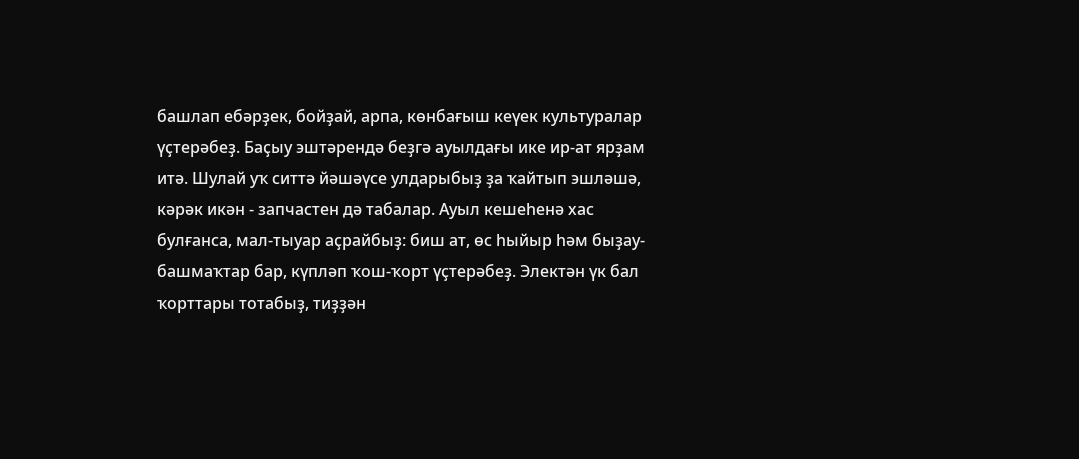башлап ебәрҙек, бойҙай, арпа, көнбағыш кеүек культуралар үҫтерәбеҙ. Баҫыу эштәрендә беҙгә ауылдағы ике ир-ат ярҙам итә. Шулай уҡ ситтә йәшәүсе улдарыбыҙ ҙа ҡайтып эшләшә, кәрәк икән - запчастен дә табалар. Ауыл кешеһенә хас булғанса, мал-тыуар аҫрайбыҙ: биш ат, өс һыйыр һәм быҙау-башмаҡтар бар, күпләп ҡош-ҡорт үҫтерәбеҙ. Электән үк бал ҡорттары тотабыҙ, тиҙҙән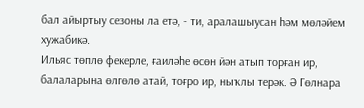бал айыртыу сезоны ла етә, - ти, аралашыусан һәм мөләйем хужабикә.
Ильяс төплө фекерле, ғаиләһе өсөн йән атып торған ир, балаларына өлгөлө атай, тоғро ир, ныҡлы терәк. Ә Гөлнара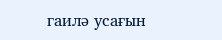гаилә усағын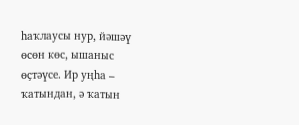һаҡлаусы нур, йәшәү өсөн көс, ышаныс өҫтәүсе. Ир уңһа – ҡатындан, ә ҡатын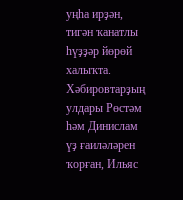уңһа ирҙән, тигән ҡанатлы һүҙҙәр йөрөй халыҡта. Хәбировтарҙың улдары Рөстәм һәм Динислам үҙ ғаиләләрен ҡорған, Ильяс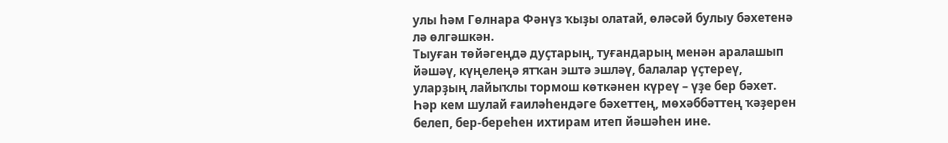улы һәм Гөлнара Фәнүз ҡыҙы олатай, өләсәй булыу бәхетенә лә өлгәшкән.
Тыуған төйәгеңдә дуҫтарың, туғандарың менән аралашып йәшәү, күңелеңә ятҡан эштә эшләү, балалар үҫтереү, уларҙың лайыҡлы тормош көткәнен күреү – үҙе бер бәхет. Һәр кем шулай ғаиләһендәге бәхеттең, мөхәббәттең ҡәҙерен белеп, бер-береһен ихтирам итеп йәшәһен ине.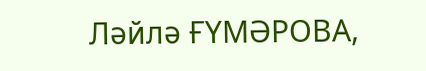Ләйлә ҒҮМӘРОВА,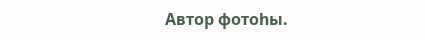Автор фотоһы.